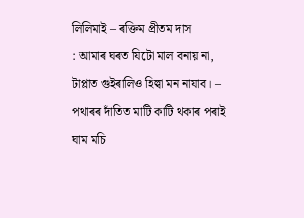লিলিমাই – ৰক্তিম প্ৰীতম দাস
: আমাৰ ঘৰত যিটো মাল বনায় না, টাপ্লাত গুইৰালিও হিল্বা মন নাযাব। – পথাৰৰ দাঁতিত মাটি কাটি থকাৰ পৰাই ঘাম মচি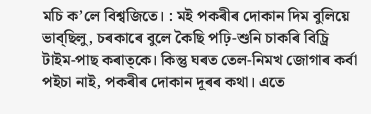মচি ক’লে বিশ্বজিতে। : মই পকৰীৰ দোকান দিম বুলিয়ে ভাব্ছিলু, চৰকাৰে বুলে কৈছি পঢ়ি-শুনি চাকৰি বিচ্ৰি টাইম-পাছ কৰাত্কে। কিন্তু ঘৰত তেল-নিমখ জোগাৰ কৰ্বা পইচা নাই, পকৰীৰ দোকান দূৰৰ কথা। এতে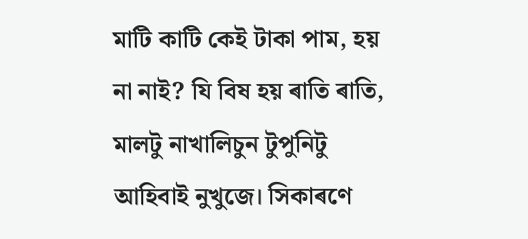মাটি কাটি কেই টাকা পাম, হয় না নাই? যি বিষ হয় ৰাতি ৰাতি, মালটু নাখালিচুন টুপুনিটু আহিবাই নুখুজে। সিকাৰণে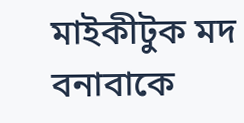মাইকীটুক মদ বনাবাকে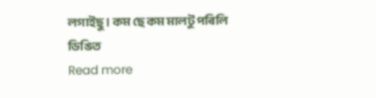লগাইছু। কম ছে কম মালটু পৰিলি ডিঙিত
Read more